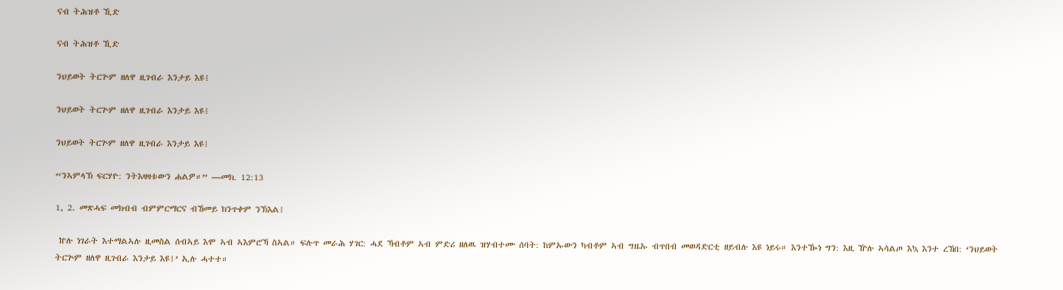ናብ ትሕዝቶ ኺድ

ናብ ትሕዝቶ ኺድ

ንህይወት ትርጕም ዘለዋ ዚገብራ እንታይ እዩ፧

ንህይወት ትርጕም ዘለዋ ዚገብራ እንታይ እዩ፧

ንህይወት ትርጕም ዘለዋ ዚገብራ እንታይ እዩ፧

“ንኣምላኽ ፍርሃዮ: ንትእዛዛቱውን ሐልዎ።” —መክ. 12:13

1, 2. መጽሓፍ መክብብ ብምምርማርና ብኸመይ ክንጥቀም ንኽእል፧

 ኵሉ ነገራት እተማልኣሉ ዚመስል ሰብኣይ እሞ ኣብ ኣእምሮኻ ስኣል። ፍሉጥ መራሕ ሃገር: ሓደ ኻብቶም ኣብ ምድሪ ዘለዉ ዝሃብተሙ ሰባት: ከምኡውን ካብቶም ኣብ ግዜኡ ብጥበብ መወዳድርቲ ዘይብሉ እዩ ነይሩ። እንተዀነ ግን: እዚ ዅሉ ኣሳልጦ እኳ እንተ ረኸበ: ‘ንህይወት ትርጕም ዘለዋ ዚገብራ እንታይ እዩ፧’ ኢሉ ሓተተ።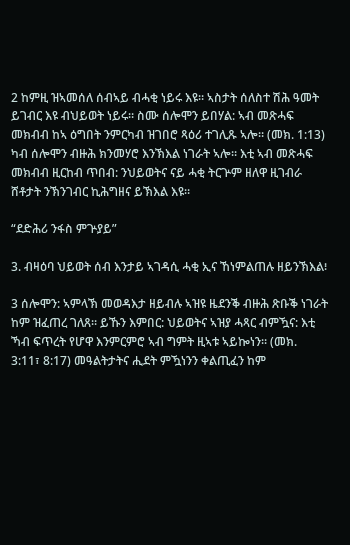2 ከምዚ ዝኣመሰለ ሰብኣይ ብሓቂ ነይሩ እዩ። ኣስታት ሰለስተ ሽሕ ዓመት ይገብር እዩ ብህይወት ነይሩ። ስሙ ሰሎሞን ይበሃል: ኣብ መጽሓፍ መክብብ ከኣ ዕግበት ንምርካብ ዝገበሮ ጻዕሪ ተገሊጹ ኣሎ። (መክ. 1:13) ካብ ሰሎሞን ብዙሕ ክንመሃሮ እንኽእል ነገራት ኣሎ። እቲ ኣብ መጽሓፍ መክብብ ዚርከብ ጥበብ: ንህይወትና ናይ ሓቂ ትርጕም ዘለዋ ዚገብራ ሸቶታት ንኽንገብር ኪሕግዘና ይኽእል እዩ።

“ደድሕሪ ንፋስ ምጕያይ”

3. ብዛዕባ ህይወት ሰብ እንታይ ኣገዳሲ ሓቂ ኢና ኸነምልጠሉ ዘይንኽእል፧

3 ሰሎሞን: ኣምላኽ መወዳእታ ዘይብሉ ኣዝዩ ዜደንቕ ብዙሕ ጽቡቕ ነገራት ከም ዝፈጠረ ገለጸ። ይኹን እምበር: ህይወትና ኣዝያ ሓጻር ብምዃና: እቲ ኻብ ፍጥረት የሆዋ እንምርምሮ ኣብ ግምት ዚኣቱ ኣይኰነን። (መክ. 3:11፣ 8:17) መዓልትታትና ሒደት ምዃነንን ቀልጢፈን ከም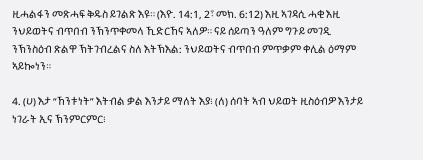ዚሓልፋን መጽሓፍ ቅዱስ ይገልጽ እዩ። (እዮ. 14:1, 2፣ መክ. 6:12) እዚ ኣገዳሲ ሓቂ እዚ ንህይወትና ብጥበብ ንኽንጥቀመላ ኺድርኸና ኣለዎ። ናይ ሰይጣን ዓለም ግጉይ መገዲ ንኽንስዕብ ጽልዋ ኽትገብረልና ስለ እትኽእል: ንህይወትና ብጥበብ ምጥቃም ቀሊል ዕማም ኣይኰነን።

4. (ሀ) እታ “ኸንቱነት” እትብል ቃል እንታይ ማለት እያ፧ (ለ) ሰባት ኣብ ህይወት ዚስዕብዎ እንታይ ነገራት ኢና ኽንምርምር፧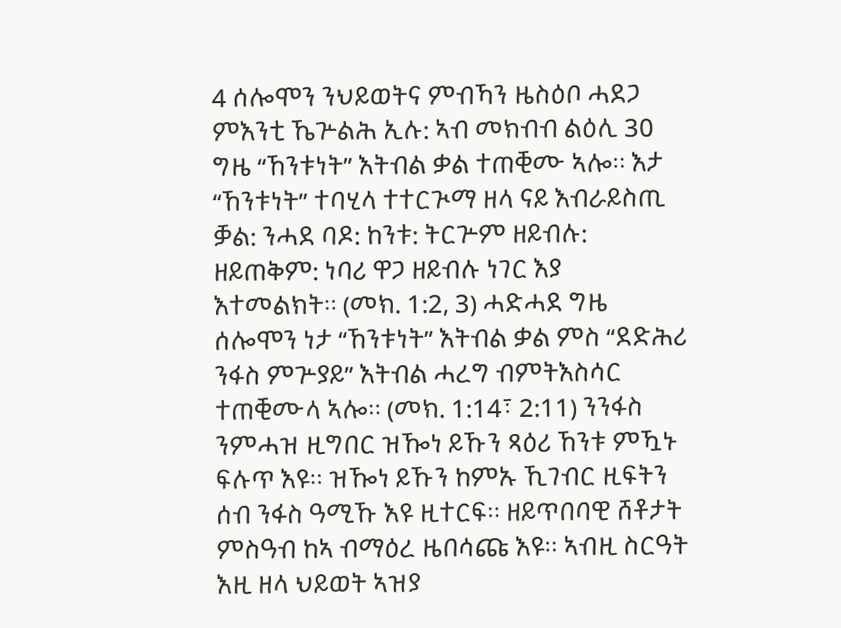4 ሰሎሞን ንህይወትና ምብኻን ዜስዕቦ ሓደጋ ምእንቲ ኼጕልሕ ኢሉ: ኣብ መክብብ ልዕሊ 30 ግዜ “ኸንቱነት” እትብል ቃል ተጠቒሙ ኣሎ። እታ “ኸንቱነት” ተባሂላ ተተርጒማ ዘላ ናይ እብራይስጢ ቓል: ንሓደ ባዶ: ከንቱ: ትርጕም ዘይብሉ: ዘይጠቅም: ነባሪ ዋጋ ዘይብሉ ነገር እያ እተመልክት። (መክ. 1:2, 3) ሓድሓደ ግዜ ሰሎሞን ነታ “ኸንቱነት” እትብል ቃል ምስ “ደድሕሪ ንፋስ ምጕያይ” እትብል ሓረግ ብምትእስሳር ተጠቒሙላ ኣሎ። (መክ. 1:14፣ 2:11) ንንፋስ ንምሓዝ ዚግበር ዝዀነ ይኹን ጻዕሪ ኸንቱ ምዃኑ ፍሉጥ እዩ። ዝዀነ ይኹን ከምኡ ኺገብር ዚፍትን ሰብ ንፋስ ዓሚኹ እዩ ዚተርፍ። ዘይጥበባዊ ሸቶታት ምስዓብ ከኣ ብማዕረ ዜበሳጩ እዩ። ኣብዚ ስርዓት እዚ ዘላ ህይወት ኣዝያ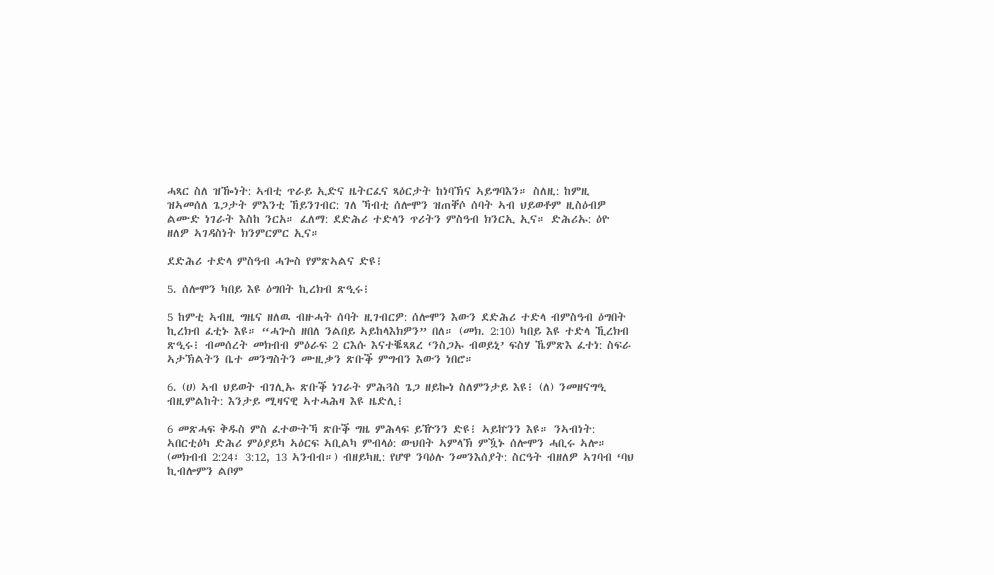ሓጻር ስለ ዝዀነት: ኣብቲ ጥራይ ኢድና ዜትርፈና ጻዕርታት ከነባኽና ኣይግባእን። ስለዚ: ከምዚ ዝኣመሰለ ጌጋታት ምእንቲ ኸይንገብር: ገለ ኻብቲ ሰሎሞን ዝጠቐሶ ሰባት ኣብ ህይወቶም ዚስዕብዎ ልሙድ ነገራት እስከ ንርአ። ፈለማ: ደድሕሪ ተድላን ጥሪትን ምስዓብ ክንርኢ ኢና። ድሕሪኡ: ዕዮ ዘለዎ ኣገዳስነት ክንምርምር ኢና።

ደድሕሪ ተድላ ምስዓብ ሓጐስ የምጽኣልና ድዩ፧

5. ሰሎሞን ካበይ እዩ ዕግበት ኪረክብ ጽዒሩ፧

5 ከምቲ ኣብዚ ግዜና ዘለዉ ብዙሓት ሰባት ዚገብርዎ: ሰሎሞን እውን ደድሕሪ ተድላ ብምስዓብ ዕግበት ኪረክብ ፈቲኑ እዩ። “ሓጐስ ዘበለ ንልበይ ኣይከላእክዎን” በለ። (መክ. 2:10) ካበይ እዩ ተድላ ኺረክብ ጽዒሩ፧ ብመሰረት መክብብ ምዕራፍ 2 ርእሱ እናተቘጻጸረ ‘ንስጋኡ ብወይኒ’ ፍስሃ ኼምጽእ ፈተነ: ስፍራ ኣታኽልትን ቤተ መንግስትን ሙዚቃን ጽቡቕ ምግብን እውን ነበሮ።

6. (ሀ) ኣብ ህይወት ብገሊኡ ጽቡቕ ነገራት ምሕጓስ ጌጋ ዘይኰነ ስለምንታይ እዩ፧ (ለ) ንመዘናግዒ ብዚምልከት: እንታይ ሚዛናዊ ኣተሓሕዛ እዩ ዜድሊ፧

6 መጽሓፍ ቅዱስ ምስ ፈተውትኻ ጽቡቕ ግዜ ምሕላፍ ይዅንን ድዩ፧ ኣይኵንን እዩ። ንኣብነት: ኣበርቲዕካ ድሕሪ ምዕያይካ ኣዕርፍ ኣቢልካ ምብላዕ: ውህበት ኣምላኽ ምዃኑ ሰሎሞን ሓቢሩ ኣሎ። (መክብብ 2:24፣ 3:12, 13 ኣንብብ።) ብዘይካዚ: የሆዋ ንባዕሉ ንመንእሰያት: ስርዓት ብዘለዎ ኣገባብ ‘ባህ ኪብሎምን ልቦም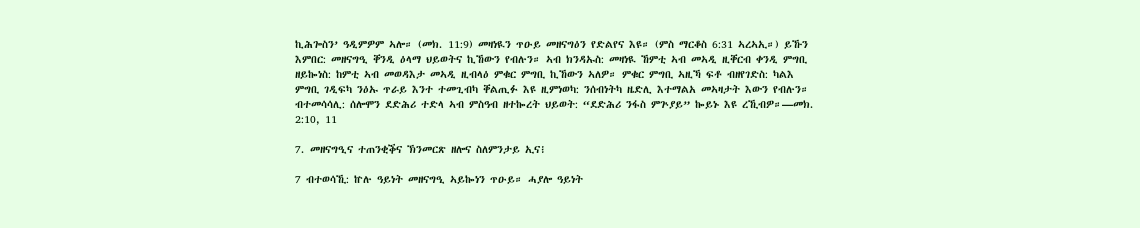ኪሕጐስን’ ዓዲምዎም ኣሎ። (መክ. 11:9) መዛነዪን ጥዑይ መዘናግዕን የድልየና እዩ። (ምስ ማርቆስ 6:31 ኣረኣኢ።) ይኹን እምበር: መዘናግዒ ቐንዲ ዕላማ ህይወትና ኪኸውን የብሉን። ኣብ ክንዳኡስ: መዛነዪ ኸምቲ ኣብ መኣዲ ዚቐርብ ቀንዲ ምግቢ ዘይኰነስ: ከምቲ ኣብ መወዳእታ መኣዲ ዚብላዕ ምቁር ምግቢ ኪኸውን ኣለዎ። ምቁር ምግቢ ኣዚኻ ፍቶ ብዘየገድስ: ካልእ ምግቢ ገዲፍካ ንዕኡ ጥራይ እንተ ተመጊብካ ቐልጢፉ እዩ ዚምነወካ: ንሰብነትካ ዜድሊ እተማልአ መኣዛታት እውን የብሉን። ብተመሳሳሊ: ሰሎሞን ደድሕሪ ተድላ ኣብ ምስዓብ ዘተኰረት ህይወት: “ደድሕሪ ንፋስ ምጕያይ” ኰይኑ እዩ ረኺብዎ።—መክ. 2:10, 11

7. መዘናግዒና ተጠንቂቕና ኽንመርጽ ዘሎና ስለምንታይ ኢና፧

7 ብተወሳኺ: ኵሉ ዓይነት መዘናግዒ ኣይኰነን ጥዑይ። ሓያሎ ዓይነት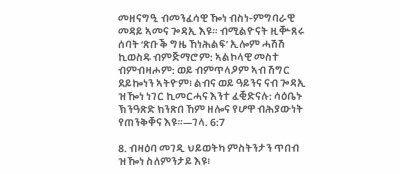መዘናግዒ ብመንፈሳዊ ዀነ ብስነ-ምግባራዊ መዳይ ኣመና ጐዳኢ እዩ። ብሚልዮናት ዚቝጸሩ ሰባት ‘ጽቡቕ ግዜ ኸነሕልፍ’ ኢሎም ሓሽሽ ኪወስዱ ብምጅማሮም: ኣልኮላዊ መስተ ብምብዛሖም: ወይ ብምጥላዖም ኣብ ሽግር ደይኰነን ኣትዮም፧ ልብና ወይ ዓይንና ናብ ጐዳኢ ዝዀነ ነገር ኪመርሓና እንተ ፈቒድናሉ: ሳዕቤኑ ኽንዓጽድ ክንጽበ ኸም ዘሎና የሆዋ ብሕያውነት የጠንቅቐና እዩ።—ገላ. 6:7

8. ብዛዕባ መገዲ ህይወትካ ምስትንታን ጥበብ ዝዀነ ስለምንታይ እዩ፧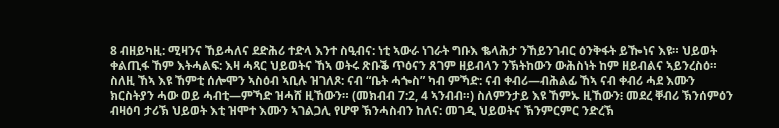8 ብዘይካዚ: ሚዛንና ኸይሓለና ደድሕሪ ተድላ እንተ ስዒብና: ነቲ ኣውራ ነገራት ግቡእ ቈላሕታ ንኸይንገብር ዕንቅፋት ይዀነና እዩ። ህይወት ቀልጢፋ ኸም እትሓልፍ: እዛ ሓጻር ህይወትና ኸኣ ወትሩ ጽቡቕ ጥዕናን ጸገም ዘይብላን ንኽትከውን ውሕስነት ከም ዘይብልና ኣይንረስዕ። ስለዚ ኸኣ እዩ ኸምቲ ሰሎሞን ኣስዕብ ኣቢሉ ዝገለጾ: ናብ “ቤት ሓጐስ” ካብ ምኻድ: ናብ ቀብሪ—ብሕልፊ ኸኣ ናብ ቀብሪ ሓደ እሙን ክርስትያን ሓው ወይ ሓብቲ—ምኻድ ዝሓሸ ዚኸውን። (መክብብ 7:2, 4 ኣንብብ።) ስለምንታይ እዩ ኸምኡ ዚኸውን፧ መደረ ቐብሪ ኽንሰምዕን ብዛዕባ ታሪኽ ህይወት እቲ ዝሞተ እሙን ኣገልጋሊ የሆዋ ኽንሓስብን ከለና: መገዲ ህይወትና ኽንምርምር ንድረኽ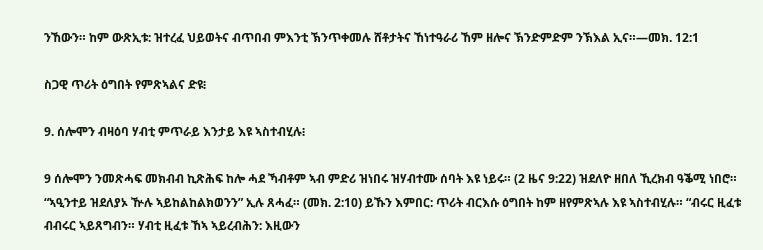ንኸውን። ከም ውጽኢቱ: ዝተረፈ ህይወትና ብጥበብ ምእንቲ ኽንጥቀመሉ ሸቶታትና ኸነተዓራሪ ኸም ዘሎና ኽንድምድም ንኽእል ኢና።—መክ. 12:1

ስጋዊ ጥሪት ዕግበት የምጽኣልና ድዩ፧

9. ሰሎሞን ብዛዕባ ሃብቲ ምጥራይ እንታይ እዩ ኣስተብሂሉ፧

9 ሰሎሞን ንመጽሓፍ መክብብ ኪጽሕፍ ከሎ ሓደ ኻብቶም ኣብ ምድሪ ዝነበሩ ዝሃብተሙ ሰባት እዩ ነይሩ። (2 ዜና 9:22) ዝደለዮ ዘበለ ኺረክብ ዓቕሚ ነበሮ። “ኣዒንተይ ዝደለያኦ ዅሉ ኣይከልከልክወንን” ኢሉ ጸሓፈ። (መክ. 2:10) ይኹን እምበር: ጥሪት ብርእሱ ዕግበት ከም ዘየምጽኣሉ እዩ ኣስተብሂሉ። “ብሩር ዚፈቱ ብብሩር ኣይጸግብን። ሃብቲ ዚፈቱ ኸኣ ኣይረብሕን: እዚውን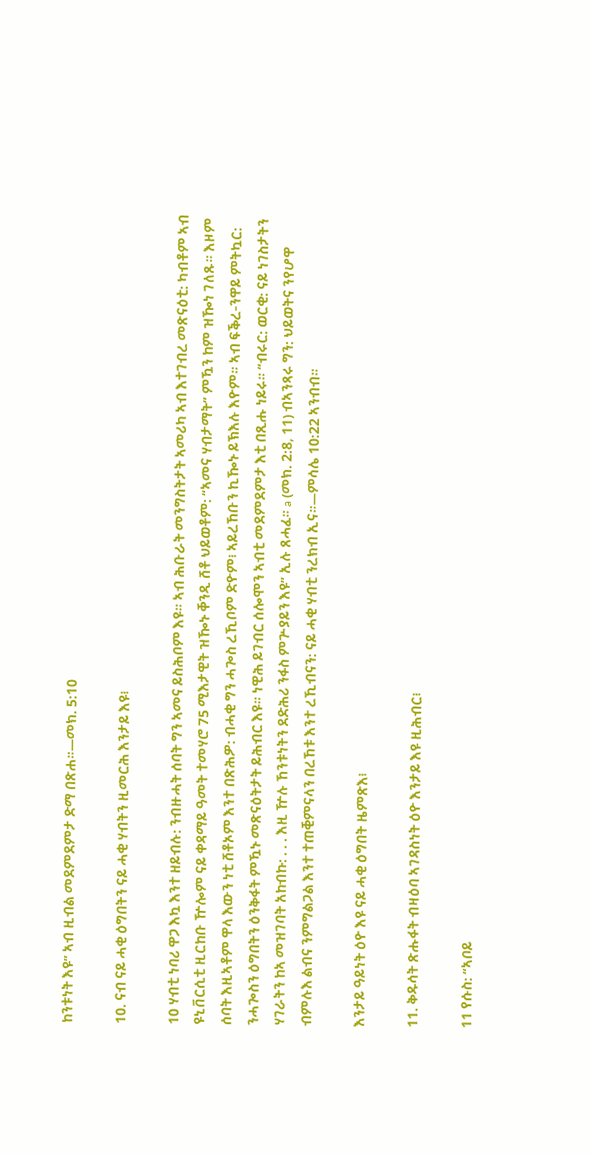ከንቱነት እዩ” ኣብ ዚብል መደምደምታ ድማ በጽሐ።—መክ. 5:10

10. ናብ ናይ ሓቂ ዕግበትን ናይ ሓቂ ሃብትን ዚመርሕ እንታይ እዩ፧

10 ሃብቲ ነባሪ ዋጋ እኳ እንተ ዘይብሉ: ንብዙሓት ሰባት ግን ኣመና ይስሕቦም እዩ። ኣብ ሕቡራት መንግስትታት ኣመሪካ ኣብ እተገብረ መጽናዕቲ: ካብቶም ኣብ ዩኒቨርሲቲ ዚርከቡ ዅሎም ናይ ቀዳማይ ዓመት ተመሃሮ 75 ሚእታዊት ዝዀኑ ቐንዲ ሸቶ ህይወቶም: “ኣመና ሃብታማት” ምዃን ከም ዝዀነ ገለጹ። እዞም ሰባት እዚኣቶም ዋላ እውን ነቲ ሸቶኦም እንተ በጽሕዎ: ብሓቂ ግን ሓጐስ ረኺቦም ድዮም፧ ኣይረኸቡን ኪዀኑ ይኽእሉ እዮም። ኣብ ፍቕረ-ንዋይ ምትኳር: ንሓጐስን ዕግበትን ዕንቅፋት ምዃኑ መጽናዕትታት ይሕብር እዩ። ነዊሕ ይገብር ሰሎሞን ኣብቲ መደምደምታ እቲ በጺሑ ነይሩ። “ብሩር: ወርቂ: ናይ ነገስታትን ሃገራትን ከኣ መዝገባት አከብኩ: . . . እዚ ዅሉ ኸንቱነትን ደድሕሪ ንፋስ ምጕያይን እዩ” ኢሉ ጸሓፈ። a (መክ. 2:8, 11) ብኣንጻሩ ግን: ህይወትና ንየሆዋ ብምሉእ ልብና ንምግልጋል እንተ ተጠቒምናላን በረኸቱ እንተ ረኺብናን: ናይ ሓቂ ሃብቲ ንረክብ ኢና።—ምሳሌ 10:22 ኣንብብ።

እንታይ ዓይነት ዕዮ እዩ ናይ ሓቂ ዕግበት ዜምጽእ፧

11. ቅዱሳት ጽሑፋት ብዛዕባ ኣገዳስነት ዕዮ እንታይ እዩ ዚሕብር፧

11 የሱስ: “ኣቦይ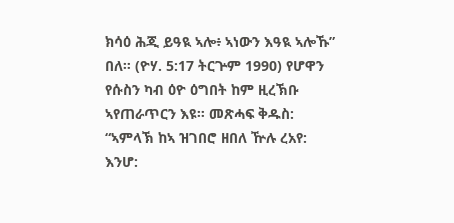ክሳዕ ሕጂ ይዓዪ ኣሎ፥ ኣነውን እዓዪ ኣሎኹ” በለ። (ዮሃ. 5:17 ትርጕም 1990) የሆዋን የሱስን ካብ ዕዮ ዕግበት ከም ዚረኽቡ ኣየጠራጥርን እዩ። መጽሓፍ ቅዱስ: “ኣምላኽ ከኣ ዝገበሮ ዘበለ ዅሉ ረአየ: እንሆ: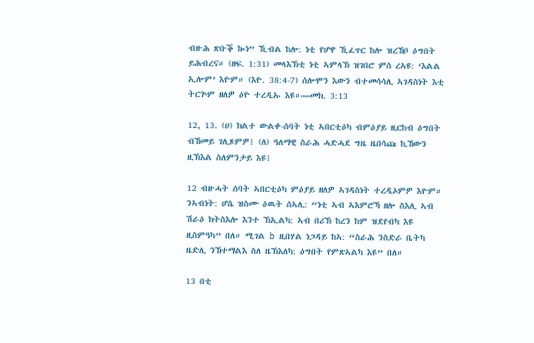ብዙሕ ጽቡቕ ኰነ” ኺብል ከሎ: ነቲ የሆዋ ኺፈጥር ከሎ ዝረኸቦ ዕግበት ይሕብረና። (ዘፍ. 1:31) መላእኽቲ ነቲ ኣምላኽ ዝገበሮ ምስ ረኣዩ: ‘እልል ኢሎም’ እዮም። (እዮ. 38:4-7) ሰሎሞን እውን ብተመሳሳሊ ኣገዳስነት እቲ ትርጕም ዘለዎ ዕዮ ተረዲኡ እዩ።—መክ. 3:13

12, 13. (ሀ) ክልተ ውልቀ-ሰባት ነቲ ኣበርቲዕካ ብምዕያይ ዚርከብ ዕግበት ብኸመይ ገሊጾምዎ፧ (ለ) ዓለማዊ ስራሕ ሓድሓደ ግዜ ዜበሳጩ ኪኸውን ዚኽእል ስለምንታይ እዩ፧

12 ብዙሓት ሰባት ኣበርቲዕካ ምዕያይ ዘለዎ ኣገዳስነት ተረዲኦምዎ እዮም። ንኣብነት: ሆሴ ዝስሙ ዕዉት ሰኣሊ: “ነቲ ኣብ ኣእምሮኻ ዘሎ ስእሊ ኣብ ሽራዕ ክትስእሎ እንተ ኽኢልካ: ኣብ በሪኽ ከረን ከም ዝደየብካ እዩ ዚስምዓካ” በለ። ሚገል b ዚበሃል ነጋዳይ ከኣ: “ስራሕ ንስድራ ቤትካ ዜድሊ ንኸተማልእ ስለ ዜኽእለካ: ዕግበት የምጽኣልካ እዩ” በለ።

13 በቲ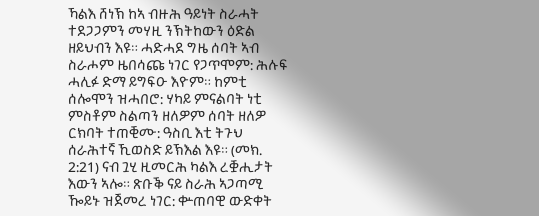ኻልእ ሸነኽ ከኣ ብዙሕ ዓይነት ስራሓት ተደጋጋምን መሃዚ ንኽትከውን ዕድል ዘይህብን እዩ። ሓድሓደ ግዜ ሰባት ኣብ ስራሖም ዜበሳጩ ነገር የጋጥሞም: ሕሉፍ ሓሊፉ ድማ ይግፍዑ እዮም። ከምቲ ሰሎሞን ዝሓበሮ: ሃካይ ምናልባት ነቲ ምስቶም ስልጣን ዘለዎም ሰባት ዘለዎ ርክባት ተጠቒሙ: ዓስቢ እቲ ትጉህ ሰራሕተኛ ኺወስድ ይኽእል እዩ። (መክ. 2:21) ናብ ጓሂ ዚመርሕ ካልእ ረቛሒታት እውን ኣሎ። ጽቡቕ ናይ ስራሕ ኣጋጣሚ ዀይኑ ዝጀመረ ነገር: ቍጠባዊ ውድቀት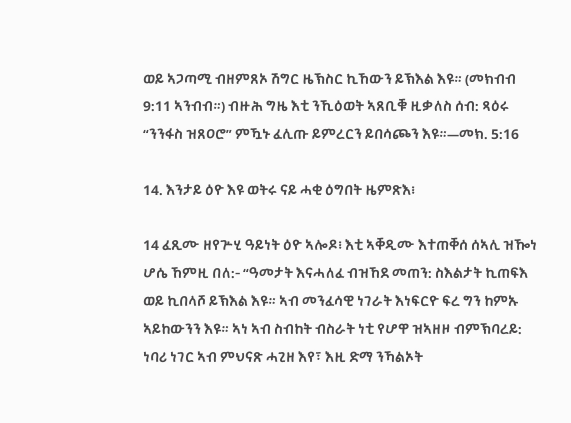ወይ ኣጋጣሚ ብዘምጸኦ ሽግር ዜኽስር ኪኸውን ይኽእል እዩ። (መክብብ 9:11 ኣንብብ።) ብዙሕ ግዜ እቲ ንኺዕወት ኣጸቢቑ ዚቃለስ ሰብ: ጻዕሩ “ንንፋስ ዝጸዐሮ” ምዃኑ ፈሊጡ ይምረርን ይበሳጮን እዩ።—መክ. 5:16

14. እንታይ ዕዮ እዩ ወትሩ ናይ ሓቂ ዕግበት ዜምጽእ፧

14 ፈጺሙ ዘየጕሂ ዓይነት ዕዮ ኣሎዶ፧ እቲ ኣቐዲሙ እተጠቐሰ ሰኣሊ ዝዀነ ሆሴ ኸምዚ በለ:- “ዓመታት እናሓለፈ ብዝኸደ መጠን: ስእልታት ኪጠፍእ ወይ ኪበላሾ ይኽእል እዩ። ኣብ መንፈሳዊ ነገራት እነፍርዮ ፍረ ግን ከምኡ ኣይከውንን እዩ። ኣነ ኣብ ስብከት ብስራት ነቲ የሆዋ ዝኣዘዞ ብምኽባረይ: ነባሪ ነገር ኣብ ምህናጽ ሓጊዘ እየ፣ እዚ ድማ ንኻልኦት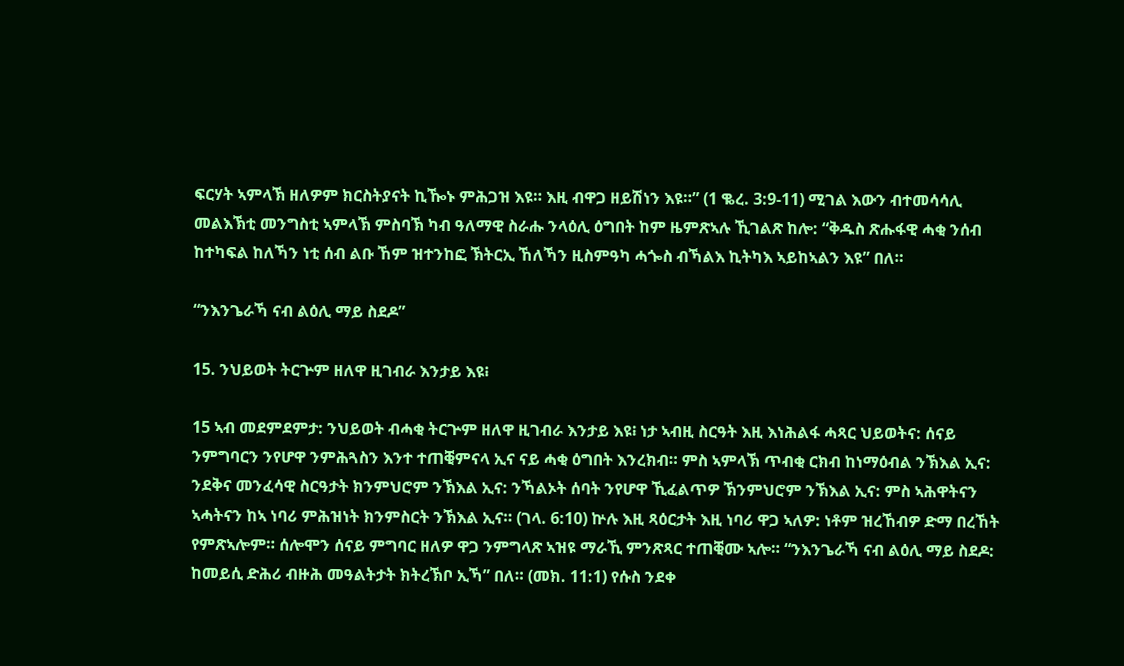ፍርሃት ኣምላኽ ዘለዎም ክርስትያናት ኪዀኑ ምሕጋዝ እዩ። እዚ ብዋጋ ዘይሽነን እዩ።” (1 ቈረ. 3:9-11) ሚገል እውን ብተመሳሳሊ መልእኽቲ መንግስቲ ኣምላኽ ምስባኽ ካብ ዓለማዊ ስራሑ ንላዕሊ ዕግበት ከም ዜምጽኣሉ ኺገልጽ ከሎ: “ቅዱስ ጽሑፋዊ ሓቂ ንሰብ ከተካፍል ከለኻን ነቲ ሰብ ልቡ ኸም ዝተንከፎ ኽትርኢ ኸለኻን ዚስምዓካ ሓጐስ ብኻልእ ኪትካእ ኣይከኣልን እዩ” በለ።

“ንእንጌራኻ ናብ ልዕሊ ማይ ስደዶ”

15. ንህይወት ትርጕም ዘለዋ ዚገብራ እንታይ እዩ፧

15 ኣብ መደምደምታ: ንህይወት ብሓቂ ትርጕም ዘለዋ ዚገብራ እንታይ እዩ፧ ነታ ኣብዚ ስርዓት እዚ እነሕልፋ ሓጻር ህይወትና: ሰናይ ንምግባርን ንየሆዋ ንምሕጓስን እንተ ተጠቒምናላ ኢና ናይ ሓቂ ዕግበት እንረክብ። ምስ ኣምላኽ ጥብቂ ርክብ ከነማዕብል ንኽእል ኢና: ንደቅና መንፈሳዊ ስርዓታት ክንምህሮም ንኽእል ኢና: ንኻልኦት ሰባት ንየሆዋ ኺፈልጥዎ ኽንምህሮም ንኽእል ኢና: ምስ ኣሕዋትናን ኣሓትናን ከኣ ነባሪ ምሕዝነት ክንምስርት ንኽእል ኢና። (ገላ. 6:10) ኵሉ እዚ ጻዕርታት እዚ ነባሪ ዋጋ ኣለዎ: ነቶም ዝረኸብዎ ድማ በረኸት የምጽኣሎም። ሰሎሞን ሰናይ ምግባር ዘለዎ ዋጋ ንምግላጽ ኣዝዩ ማራኺ ምንጽጻር ተጠቒሙ ኣሎ። “ንእንጌራኻ ናብ ልዕሊ ማይ ስደዶ: ከመይሲ ድሕሪ ብዙሕ መዓልትታት ክትረኽቦ ኢኻ” በለ። (መክ. 11:1) የሱስ ንደቀ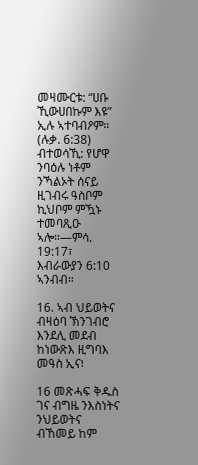መዛሙርቱ: “ሀቡ ኺውሀበኩም እዩ” ኢሉ ኣተባብዖም። (ሉቃ. 6:38) ብተወሳኺ: የሆዋ ንባዕሉ ነቶም ንኻልኦት ሰናይ ዚገብሩ ዓስቦም ኪህቦም ምዃኑ ተመባጺዑ ኣሎ።—ምሳ. 19:17፣ እብራውያን 6:10 ኣንብብ።

16. ኣብ ህይወትና ብዛዕባ ኽንገብሮ እንደሊ መደብ ከነውጽእ ዚግባእ መዓስ ኢና፧

16 መጽሓፍ ቅዱስ ገና ብግዜ ንእስነትና ንህይወትና ብኸመይ ከም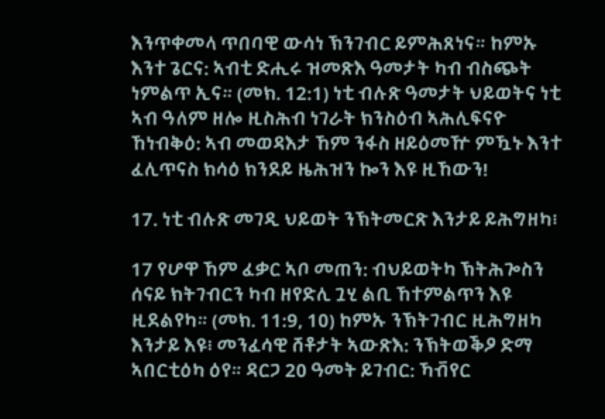እንጥቀመላ ጥበባዊ ውሳነ ኽንገብር ይምሕጸነና። ከምኡ እንተ ጌርና: ኣብቲ ድሒሩ ዝመጽእ ዓመታት ካብ ብስጭት ነምልጥ ኢና። (መክ. 12:1) ነቲ ብሉጽ ዓመታት ህይወትና ነቲ ኣብ ዓለም ዘሎ ዚስሕብ ነገራት ክንስዕብ ኣሕሊፍናዮ ኸነብቅዕ: ኣብ መወዳእታ ኸም ንፋስ ዘይዕመዅ ምዃኑ እንተ ፈሊጥናስ ክሳዕ ክንደይ ዜሕዝን ኰን እዩ ዚኸውን!

17. ነቲ ብሉጽ መገዲ ህይወት ንኽትመርጽ እንታይ ይሕግዘካ፧

17 የሆዋ ኸም ፈቃር ኣቦ መጠን: ብህይወትካ ኽትሕጐስን ሰናይ ክትገብርን ካብ ዘየድሊ ጓሂ ልቢ ኸተምልጥን እዩ ዚደልየካ። (መክ. 11:9, 10) ከምኡ ንኽትገብር ዚሕግዘካ እንታይ እዩ፧ መንፈሳዊ ሸቶታት ኣውጽእ: ንኽትወቕዖ ድማ ኣበርቲዕካ ዕየ። ዳርጋ 20 ዓመት ይገብር: ኻቭየር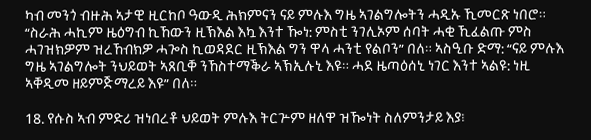ካብ መንጎ ብዙሕ ኣታዊ ዚርከቦ ዓውዲ ሕክምናን ናይ ምሉእ ግዜ ኣገልግሎትን ሓዲኡ ኺመርጽ ነበሮ። “ስራሕ ሓኪም ዜዕግብ ኪኸውን ዚኽእል እኳ እንተ ዀነ: ምስቲ ንገሊኦም ሰባት ሓቂ ኺፈልጡ ምስ ሓገዝክዎም ዝረኸብክዎ ሓጐስ ኪወዳደር ዚኽእል ግን ዋላ ሓንቲ የልቦን” በለ። ኣስዒቡ ድማ: “ናይ ምሉእ ግዜ ኣገልግሎት ንህይወት ኣጸቢቐ ንኸስተማቕራ ኣኽኢሉኒ እዩ። ሓደ ዜጣዕሰኒ ነገር እንተ ኣልዩ: ነዚ ኣቐዲመ ዘይምጅማረይ እዩ” በለ።

18. የሱስ ኣብ ምድሪ ዝነበረቶ ህይወት ምሉእ ትርጕም ዘለዋ ዝዀነት ስለምንታይ እያ፧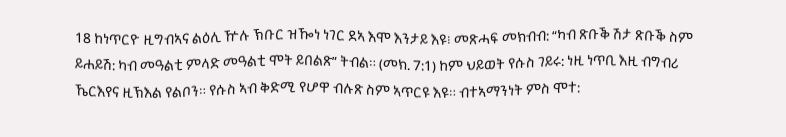18 ከነጥርዮ ዚግብኣና ልዕሊ ዅሉ ኽቡር ዝዀነ ነገር ደኣ እሞ እንታይ እዩ፧ መጽሓፍ መክብብ: “ካብ ጽቡቕ ሽታ ጽቡቕ ስም ይሐይሽ: ካብ መዓልቲ ምላድ መዓልቲ ሞት ይበልጽ” ትብል። (መክ. 7:1) ከም ህይወት የሱስ ገይሩ: ነዚ ነጥቢ እዚ ብግብሪ ኼርእየና ዚኽእል የልቦን። የሱስ ኣብ ቅድሚ የሆዋ ብሉጽ ስም ኣጥርዩ እዩ። ብተኣማንነት ምስ ሞተ: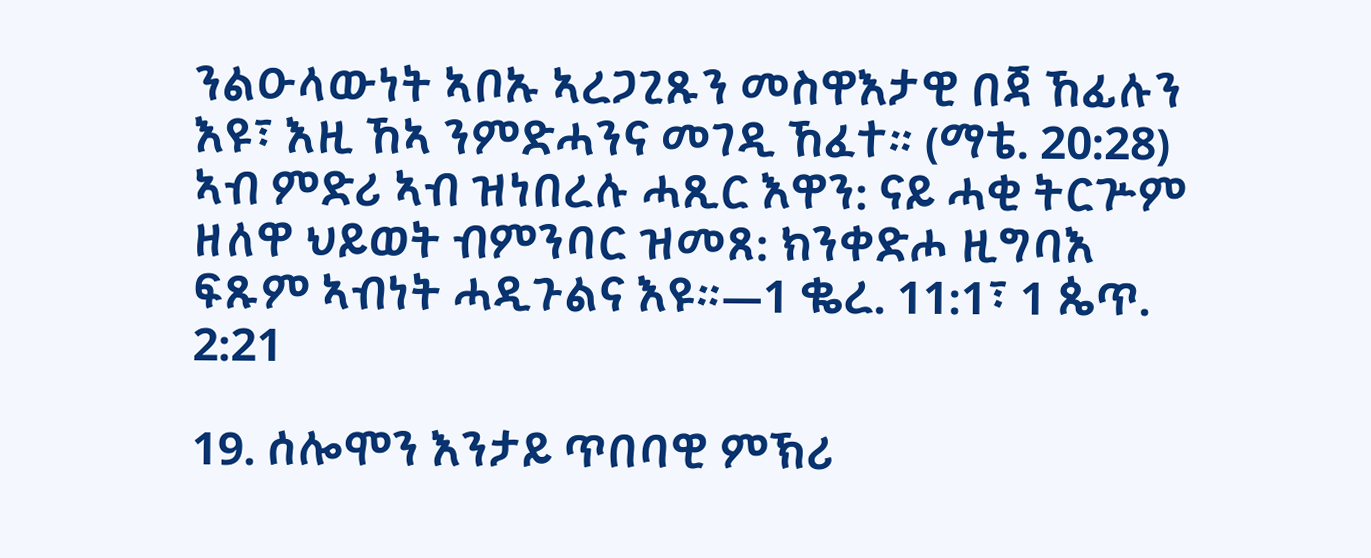ንልዑላውነት ኣቦኡ ኣረጋጊጹን መስዋእታዊ በጃ ኸፊሉን እዩ፣ እዚ ኸኣ ንምድሓንና መገዲ ኸፈተ። (ማቴ. 20:28) ኣብ ምድሪ ኣብ ዝነበረሉ ሓጺር እዋን: ናይ ሓቂ ትርጕም ዘለዋ ህይወት ብምንባር ዝመጸ: ክንቀድሖ ዚግባእ ፍጹም ኣብነት ሓዲጉልና እዩ።—1 ቈረ. 11:1፣ 1 ጴጥ. 2:21

19. ሰሎሞን እንታይ ጥበባዊ ምኽሪ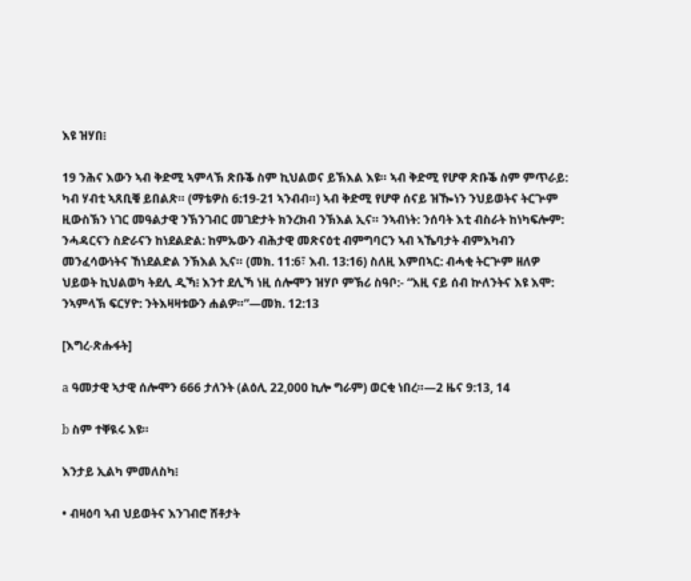እዩ ዝሃበ፧

19 ንሕና እውን ኣብ ቅድሚ ኣምላኽ ጽቡቕ ስም ኪህልወና ይኽእል እዩ። ኣብ ቅድሚ የሆዋ ጽቡቕ ስም ምጥራይ: ካብ ሃብቲ ኣጸቢቑ ይበልጽ። (ማቴዎስ 6:19-21 ኣንብብ።) ኣብ ቅድሚ የሆዋ ሰናይ ዝዀነን ንህይወትና ትርጕም ዚውስኽን ነገር መዓልታዊ ንኽንገብር መገድታት ክንረክብ ንኽእል ኢና። ንኣብነት: ንሰባት እቲ ብስራት ከነካፍሎም: ንሓዳርናን ስድራናን ከነደልድል: ከምኡውን ብሕታዊ መጽናዕቲ ብምግባርን ኣብ ኣኼባታት ብምእካብን መንፈሳውነትና ኸነደልድል ንኽእል ኢና። (መክ. 11:6፣ እብ. 13:16) ስለዚ እምበኣር: ብሓቂ ትርጕም ዘለዎ ህይወት ኪህልወካ ትደሊ ዲኻ፧ እንተ ደሊኻ ነዚ ሰሎሞን ዝሃቦ ምኽሪ ስዓቦ:- “እዚ ናይ ሰብ ኵለንትና እዩ እሞ: ንኣምላኽ ፍርሃዮ: ንትእዛዛቱውን ሐልዎ።”—መክ. 12:13

[እግረ-ጽሑፋት]

a ዓመታዊ ኣታዊ ሰሎሞን 666 ታለንት (ልዕሊ 22,000 ኪሎ ግራም) ወርቂ ነበረ።—2 ዜና 9:13, 14

b ስም ተቐዪሩ እዩ።

እንታይ ኢልካ ምመለስካ፧

• ብዛዕባ ኣብ ህይወትና እንገብሮ ሸቶታት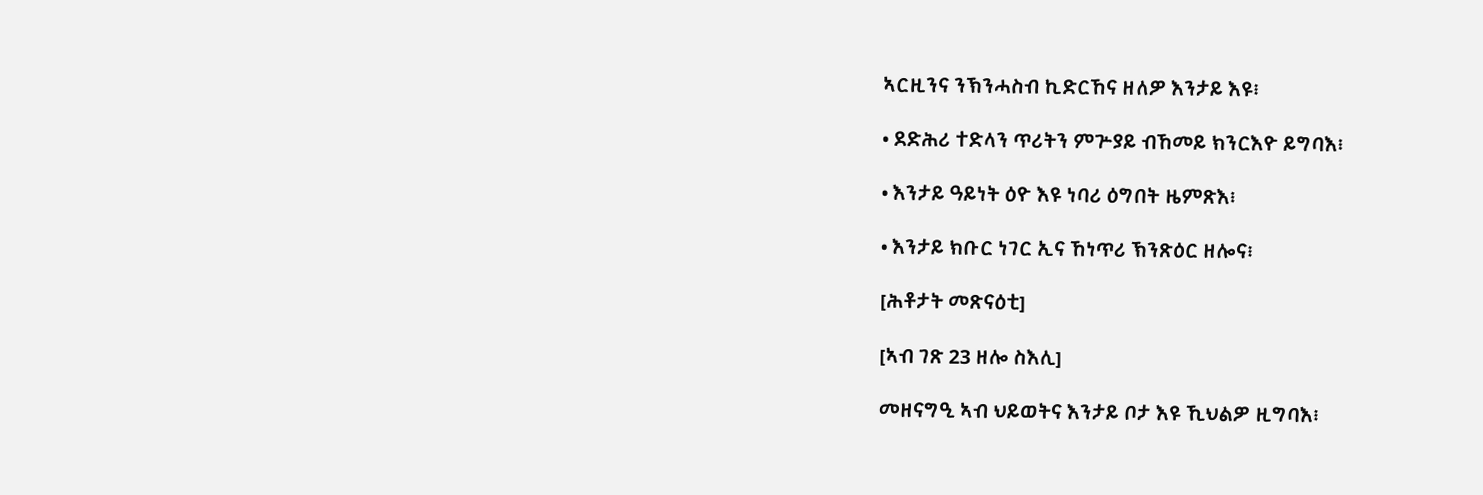ኣርዚንና ንኽንሓስብ ኪድርኸና ዘለዎ እንታይ እዩ፧

• ደድሕሪ ተድላን ጥሪትን ምጕያይ ብኸመይ ክንርእዮ ይግባእ፧

• እንታይ ዓይነት ዕዮ እዩ ነባሪ ዕግበት ዜምጽእ፧

• እንታይ ክቡር ነገር ኢና ኸነጥሪ ኽንጽዕር ዘሎና፧

[ሕቶታት መጽናዕቲ]

[ኣብ ገጽ 23 ዘሎ ስእሊ]

መዘናግዒ ኣብ ህይወትና እንታይ ቦታ እዩ ኺህልዎ ዚግባእ፧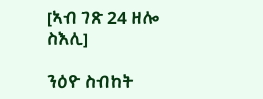[ኣብ ገጽ 24 ዘሎ ስእሊ]

ንዕዮ ስብከት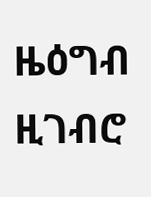ዜዕግብ ዚገብሮ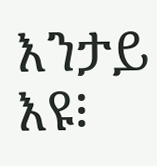እንታይ እዩ፧